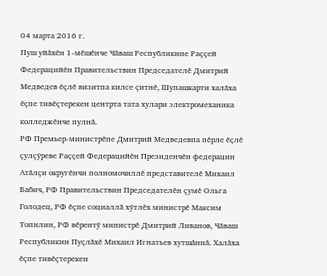04 марта 2016 г.
Пуш уйăхĕн 1-мĕшĕнче Чăваш Республикине Раççей Федерацийĕн Правительствин Председателĕ Дмитрий Медведев ĕçлĕ визитпа килсе çитнĕ, Шупашкарти халăха ĕçпе тивĕçтерекен центрта тата хулари электромеханика колледжĕнче пулнă.
РФ Премьер-министрĕпе Дмитрий Медведевпа пĕрле ĕçлĕ çулçỹреве Раççей Федерацийĕн Президенчĕн федерацин Атăлçи округĕнчи полномочиллĕ представителĕ Михаил Бабич, РФ Правительствин Председателĕн çумĕ Ольга Голодец, РФ ĕçпе социаллă хỹтлĕх министрĕ Максим Топилин, РФ вĕрентỹ министрĕ Дмитрий Ливанов, Чăваш Республикин Пуçлăхĕ Михаил Игнатьев хутшăннă. Халăха ĕçпе тивĕçтерекен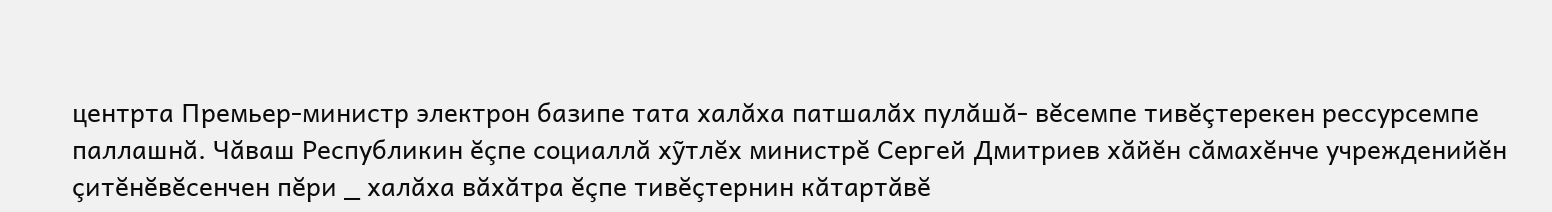центрта Премьер-министр электрон базипе тата халăха патшалăх пулăшă- вĕсемпе тивĕçтерекен рессурсемпе паллашнă. Чăваш Республикин ĕçпе социаллă хỹтлĕх министрĕ Сергей Дмитриев хăйĕн сăмахĕнче учрежденийĕн çитĕнĕвĕсенчен пĕри _ халăха вăхăтра ĕçпе тивĕçтернин кăтартăвĕ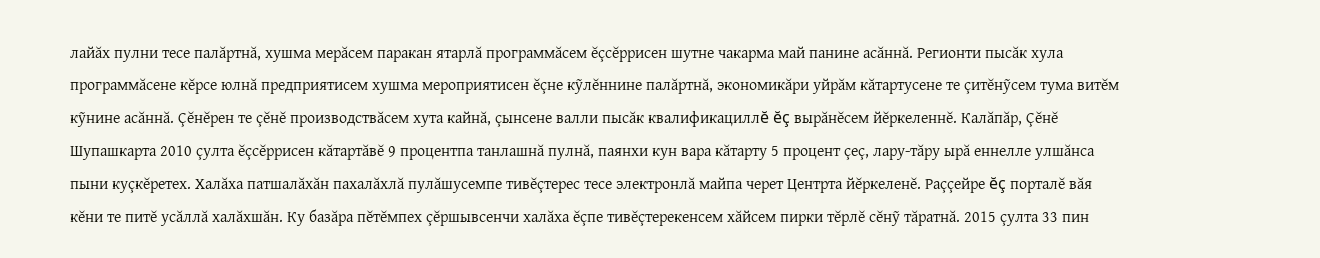лайăх пулни тесе палăртнă, хушма мерăсем паракан ятарлă программăсем ĕçсĕррисен шутне чакарма май панине асăннă. Регионти пысăк хула программăсене кĕрсе юлнă предприятисем хушма мероприятисен ĕçне кỹлĕннине палăртнă, экономикăри уйрăм кăтартусене те çитĕнỹсем тума витĕм кỹнине асăннă. Çĕнĕрен те çĕнĕ производствăсем хута кайнă, çынсене валли пысăк квалификациллĕ ĕç вырăнĕсем йĕркеленнĕ. Калăпăр, Çĕнĕ Шупашкарта 2010 çулта ĕçсĕррисен кăтартăвĕ 9 процентпа танлашнă пулнă, паянхи кун вара кăтарту 5 процент çеç, лару-тăру ырă еннелле улшăнса пыни куçкĕретех. Халăха патшалăхăн пахалăхлă пулăшусемпе тивĕçтерес тесе электронлă майпа черет Центрта йĕркеленĕ. Раççейре ĕç порталĕ вăя кĕни те питĕ усăллă халăхшăн. Ку базăра пĕтĕмпех çĕршывсенчи халăха ĕçпе тивĕçтерекенсем хăйсем пирки тĕрлĕ сĕнỹ тăратнă. 2015 çулта 33 пин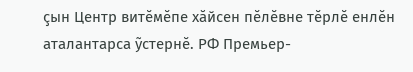çын Центр витĕмĕпе хăйсен пĕлĕвне тĕрлĕ енлĕн аталантарса ỹстернĕ. РФ Премьер-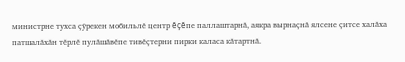министрне тухса çỹрекен мобильлĕ центр ĕçĕпе паллаштарнă, аякра вырнаçнă ялсене çитсе халăха патшалăхăн тĕрлĕ пулăшăвĕпе тивĕçтерни пирки каласа кăтартнă.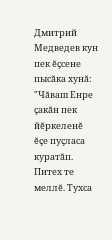Дмитрий Медведев кун пек ĕçсене пысăка хунă: "Чăваш Енре çакăн пек йĕркеленĕ ĕçе пуçласа куратăп. Питех те меллĕ. Тухса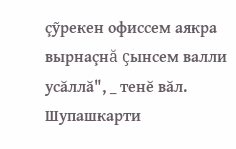çỹрекен офиссем аякра вырнаçнă çынсем валли усăллă", _ тенĕ вăл. Шупашкарти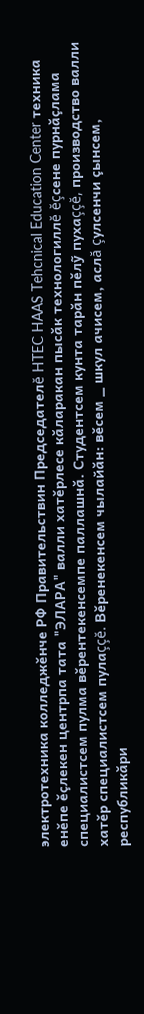электротехника колледжĕнче РФ Правительствин Председателĕ HTEC HAAS Tehcnical Education Center техника енĕпе ĕçлекен центрпа тата "ЭЛАРА" валли хатĕрлесе кăларакан пысăк технологиллĕ ĕçсене пурнăçлама специалистсем пулма вĕрентекенсемпе паллашнă. Студентсем кунта тарăн пĕлỹ пухаççĕ, производство валли хатĕр специалистсем пулаççĕ. Вĕренекенсем чылайăн: вĕсем _ шкул ачисем, аслă çулсенчи çынсем, республикăри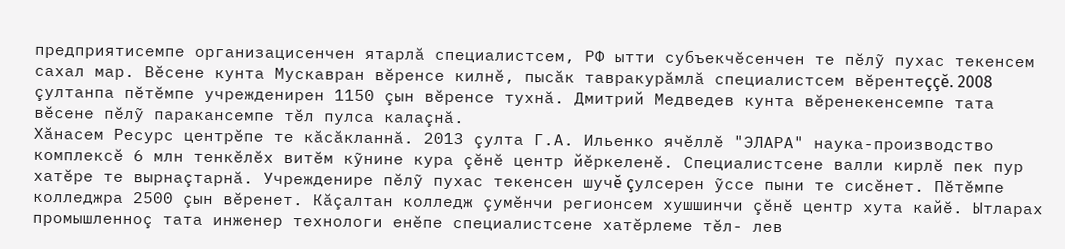предприятисемпе организацисенчен ятарлă специалистсем, РФ ытти субъекчĕсенчен те пĕлỹ пухас текенсем сахал мар. Вĕсене кунта Мускавран вĕренсе килнĕ, пысăк тавракурăмлă специалистсем вĕрентеççĕ. 2008 çултанпа пĕтĕмпе учрежденирен 1150 çын вĕренсе тухнă. Дмитрий Медведев кунта вĕренекенсемпе тата вĕсене пĕлỹ паракансемпе тĕл пулса калаçнă.
Хăнасем Ресурс центрĕпе те кăсăкланнă. 2013 çулта Г.А. Ильенко ячĕллĕ "ЭЛАРА" наука-производство комплексĕ 6 млн тенкĕлĕх витĕм кỹнине кура çĕнĕ центр йĕркеленĕ. Специалистсене валли кирлĕ пек пур хатĕре те вырнаçтарнă. Учрежденире пĕлỹ пухас текенсен шучĕ çулсерен ỹссе пыни те сисĕнет. Пĕтĕмпе колледжра 2500 çын вĕренет. Кăçалтан колледж çумĕнчи регионсем хушшинчи çĕнĕ центр хута кайĕ. Ытларах промышленноç тата инженер технологи енĕпе специалистсене хатĕрлеме тĕл- лев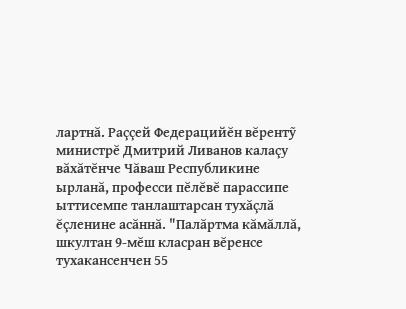лартнă. Раççей Федерацийĕн вĕрентỹ министрĕ Дмитрий Ливанов калаçу вăхăтĕнче Чăваш Республикине ырланă, професси пĕлĕвĕ парассипе ыттисемпе танлаштарсан тухăçлă ĕçленине асăннă. "Палăртма кăмăллă, шкултан 9-мĕш класран вĕренсе тухакансенчен 55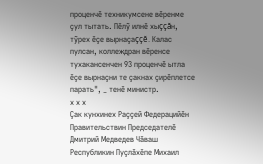проценчĕ техникумсене вĕренме çул тытать. Пĕлỹ илнĕ хыççăн, тỹрех ĕçе вырнаçаççĕ. Калас пулсан, коллеждран вĕренсе тухакансенчен 93 проценчĕ ытла ĕçе вырнаçни те çакнах çирĕплетсе парать", _ тенĕ министр.
х х х
Çак кунхинех Раççей Федерацийĕн Правительствин Председателĕ Дмитрий Медведев Чăваш Республикин Пуçлăхĕпе Михаил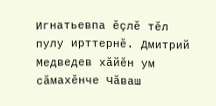Игнатьевпа ĕçлĕ тĕл пулу ирттернĕ. Дмитрий Медведев хăйĕн ум сăмахĕнче Чăваш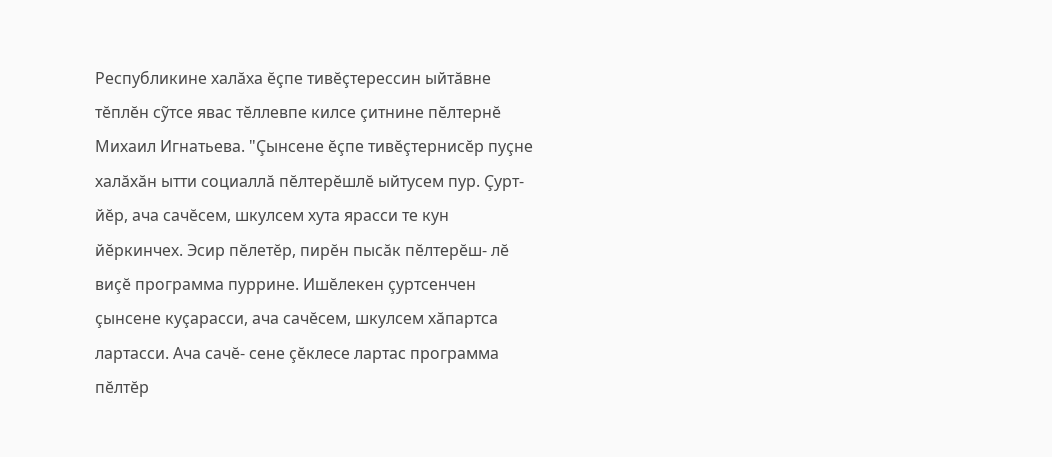Республикине халăха ĕçпе тивĕçтерессин ыйтăвне тĕплĕн сỹтсе явас тĕллевпе килсе çитнине пĕлтернĕ Михаил Игнатьева. "Çынсене ĕçпе тивĕçтернисĕр пуçне халăхăн ытти социаллă пĕлтерĕшлĕ ыйтусем пур. Çурт-йĕр, ача сачĕсем, шкулсем хута ярасси те кун йĕркинчех. Эсир пĕлетĕр, пирĕн пысăк пĕлтерĕш- лĕ виçĕ программа пуррине. Ишĕлекен çуртсенчен çынсене куçарасси, ача сачĕсем, шкулсем хăпартса лартасси. Ача сачĕ- сене çĕклесе лартас программа пĕлтĕр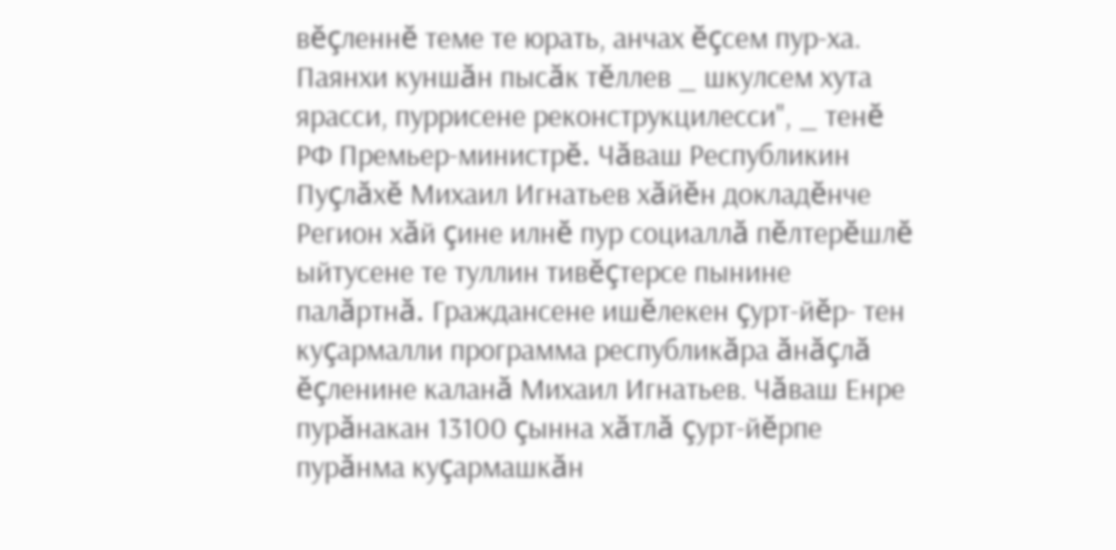вĕçленнĕ теме те юрать, анчах ĕçсем пур-ха. Паянхи куншăн пысăк тĕллев _ шкулсем хута ярасси, пуррисене реконструкцилесси", _ тенĕ РФ Премьер-министрĕ. Чăваш Республикин Пуçлăхĕ Михаил Игнатьев хăйĕн докладĕнче Регион хăй çине илнĕ пур социаллă пĕлтерĕшлĕ ыйтусене те туллин тивĕçтерсе пынине палăртнă. Граждансене ишĕлекен çурт-йĕр- тен куçармалли программа республикăра ăнăçлă ĕçленине каланă Михаил Игнатьев. Чăваш Енре пурăнакан 13100 çынна хăтлă çурт-йĕрпе пурăнма куçармашкăн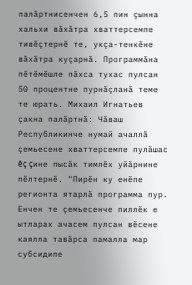палăртнисенчен 6,5 пин çынна хальхи вăхăтра хваттерсемпе тивĕçтернĕ те, укçа-тенкĕне вăхăтра куçарнă. Программăна пĕтĕмĕшле пăхса тухас пулсан 50 процентне пурнăçланă теме те юрать. Михаил Игнатьев çакна палăртнă: Чăваш Республикинче нумай ачаллă çемьесене хваттерсемпе пулăшас ĕç çине пысăк тимлĕх уйăрнине пĕлтернĕ. "Пирĕн ку енĕпе регионта ятарлă программа пур. Енчен те çемьесенче пиллĕк е ытларах ачасем пулсан вĕсене каялла тавăрса памалла мар субсидипе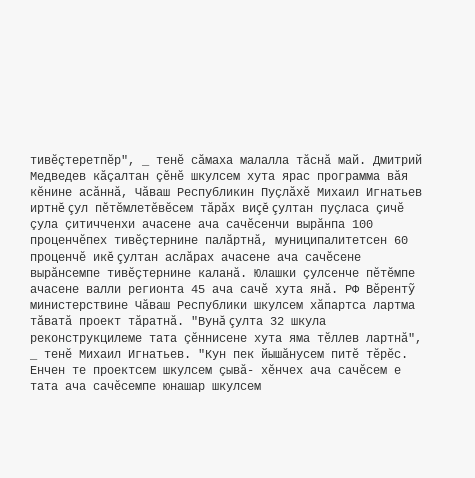тивĕçтеретпĕр", _ тенĕ сăмаха малалла тăснă май. Дмитрий Медведев кăçалтан çĕнĕ шкулсем хута ярас программа вăя кĕнине асăннă, Чăваш Республикин Пуçлăхĕ Михаил Игнатьев иртнĕ çул пĕтĕмлетĕвĕсем тăрăх виçĕ çултан пуçласа çичĕ çула çитичченхи ачасене ача сачĕсенчи вырăнпа 100 проценчĕпех тивĕçтернине палăртнă, муниципалитетсен 60 проценчĕ икĕ çултан аслăрах ачасене ача сачĕсене вырăнсемпе тивĕçтернине каланă. Юлашки çулсенче пĕтĕмпе ачасене валли регионта 45 ача сачĕ хута янă. РФ Вĕрентỹ министерствине Чăваш Республики шкулсем хăпартса лартма тăватă проект тăратнă. "Вунă çулта 32 шкула реконструкцилеме тата çĕннисене хута яма тĕллев лартнă", _ тенĕ Михаил Игнатьев. "Кун пек йышăнусем питĕ тĕрĕс. Енчен те проектсем шкулсем çывă- хĕнчех ача сачĕсем е тата ача сачĕсемпе юнашар шкулсем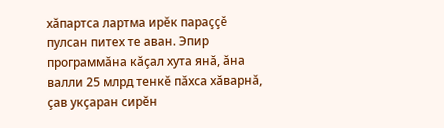хăпартса лартма ирĕк параççĕ пулсан питех те аван. Эпир программăна кăçал хута янă, ăна валли 25 млрд тенкĕ пăхса хăварнă, çав укçаран сирĕн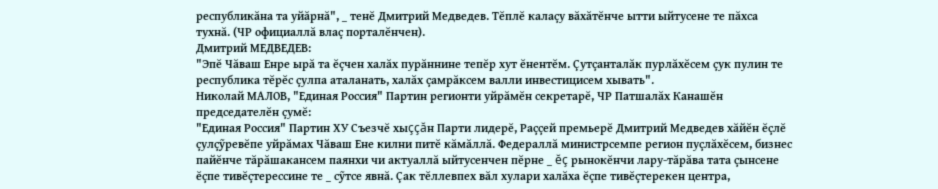республикăна та уйăрнă", _ тенĕ Дмитрий Медведев. Тĕплĕ калаçу вăхăтĕнче ытти ыйтусене те пăхса тухнă. (ЧР официаллă влаç порталĕнчен).
Дмитрий МЕДВЕДЕВ:
"Эпĕ Чăваш Енре ырă та ĕçчен халăх пурăннине тепĕр хут ĕнентĕм. Çутçанталăк пурлăхĕсем çук пулин те республика тĕрĕс çулпа аталанать, халăх çамрăксем валли инвестицисем хывать".
Николай МАЛОВ, "Единая Россия" Партин регионти уйрăмĕн секретарĕ, ЧР Патшалăх Канашĕн председателĕн çумĕ:
"Единая Россия" Партин ХУ Съезчĕ хыççăн Парти лидерĕ, Раççей премьерĕ Дмитрий Медведев хăйĕн ĕçлĕ çулçỹревĕпе уйрăмах Чăваш Ене килни питĕ кăмăллă. Федераллă министрсемпе регион пуçлăхĕсем, бизнес пайĕнче тăрăшакансем паянхи чи актуаллă ыйтусенчен пĕрне _ ĕç рынокĕнчи лару-тăрăва тата çынсене ĕçпе тивĕçтерессине те _ сỹтсе явнă. Çак тĕллевпех вăл хулари халăха ĕçпе тивĕçтерекен центра,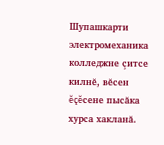Шупашкарти электромеханика колледжне çитсе килнĕ, вĕсен ĕçĕсене пысăка хурса хакланă.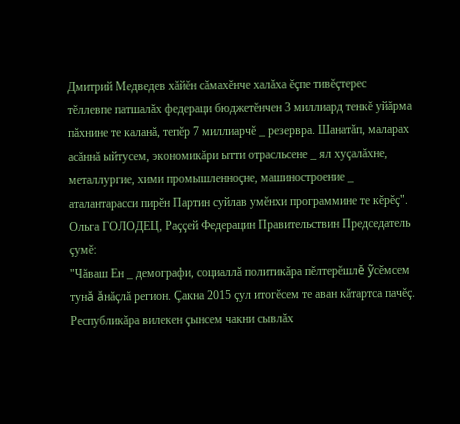Дмитрий Медведев хăйĕн сăмахĕнче халăха ĕçпе тивĕçтерес тĕллевпе патшалăх федераци бюджетĕнчен 3 миллиард тенкĕ уйăрма пăхнине те каланă, тепĕр 7 миллиарчĕ _ резервра. Шанатăп, маларах асăннă ыйтусем, экономикăри ытти отрасльсене _ ял хуçалăхне, металлургие, хими промышленноçне, машиностроение _ аталантарасси пирĕн Партин суйлав умĕнхи программине те кĕрĕç".
Ольга ГОЛОДЕЦ, Раççей Федерацин Правительствин Председатель çумĕ:
"Чăваш Ен _ демографи, социаллă политикăра пĕлтерĕшлĕ ỹсĕмсем тунă ăнăçлă регион. Çакна 2015 çул итогĕсем те аван кăтартса пачĕç. Республикăра вилекен çынсем чакни сывлăх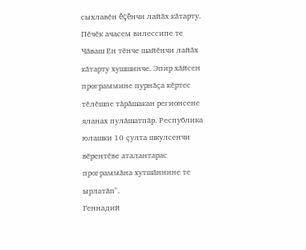сыхлавĕн ĕçĕнчи лайăх кăтарту. Пĕчĕк ачасем вилессипе те Чăваш Ен тĕнче шайĕнчи лайăх кăтарту хушшинче. Эпир хăйсен программине пурнăçа кĕртес тĕлĕшпе тăрăшакан регионсене яланах пулăшатпăр. Республика юлашки 10 çулта шкулсенчи вĕрентĕве аталантарас программăна хутшăннине те ырлатăп".
Геннадий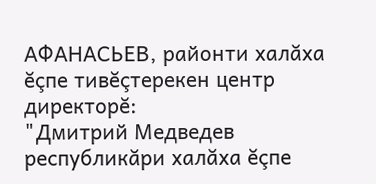АФАНАСЬЕВ, районти халăха ĕçпе тивĕçтерекен центр директорĕ:
"Дмитрий Медведев республикăри халăха ĕçпе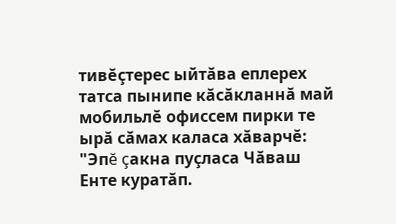тивĕçтерес ыйтăва еплерех татса пынипе кăсăкланнă май мобильлĕ офиссем пирки те ырă сăмах каласа хăварчĕ: "Эпĕ çакна пуçласа Чăваш Енте куратăп.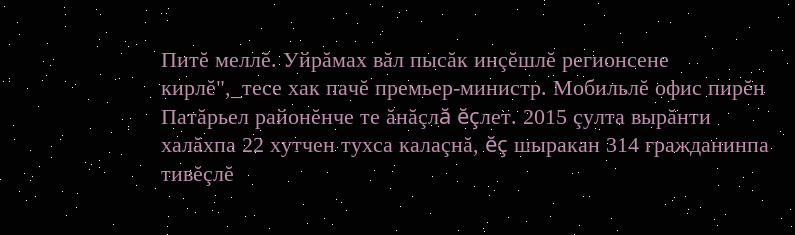Питĕ меллĕ. Уйрăмах вăл пысăк инçĕшлĕ регионсене кирлĕ",_тесе хак пачĕ премьер-министр. Мобильлĕ офис пирĕн Патăрьел районĕнче те ăнăçлă ĕçлет. 2015 çулта вырăнти халăхпа 22 хутчен тухса калаçнă, ĕç шыракан 314 гражданинпа тивĕçлĕ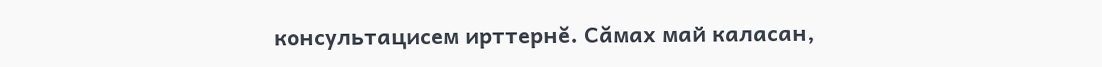консультацисем ирттернĕ. Сăмах май каласан,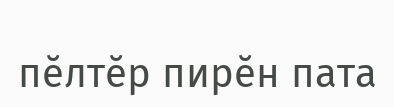пĕлтĕр пирĕн пата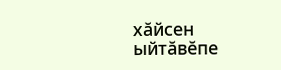хăйсен ыйтăвĕпе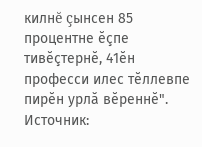килнĕ çынсен 85 процентне ĕçпе тивĕçтернĕ, 41ĕн професси илес тĕллевпе пирĕн урлă вĕреннĕ".
Источник: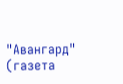"Авангард" (газета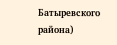Батыревского района)